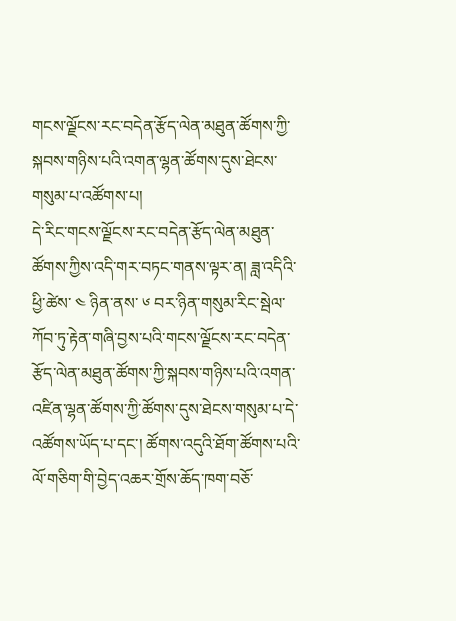གངས་ལྗོངས་རང་བདེན་རྩོད་ལེན་མཐུན་ཚོགས་ཀྱི་སྐབས་གཉིས་པའི་འགན་ལྷན་ཚོགས་དུས་ཐེངས་གསུམ་པ་འཚོགས་པ།
དེ་རིང་གངས་ལྗོངས་རང་བདེན་རྩོད་ལེན་མཐུན་ཚོགས་ཀྱིས་འདི་གར་བཏང་གནས་ལྟར་ན། ཟླ་འདིའི་ཕྱི་ཚེས་ ༤ ཉིན་ནས་ ༦ བར་ཉིན་གསུམ་རིང་སྦེལ་ཀོབ་ཏུ་རྟེན་གཞི་བྱས་པའི་གངས་ལྗོངས་རང་བདེན་རྩོད་ལེན་མཐུན་ཚོགས་ཀྱི་སྐབས་གཉིས་པའི་འགན་འཛིན་ལྷན་ཚོགས་ཀྱི་ཚོགས་དུས་ཐེངས་གསུམ་པ་དེ་འཚོགས་ཡོད་པ་དང་། ཚོགས་འདུའི་ཐོག་ཚོགས་པའི་ལོ་གཅིག་གི་བྱེད་འཆར་གྲོས་ཆོད་ཁག་བཅོ་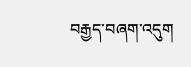བརྒྱད་བཞག་འདུག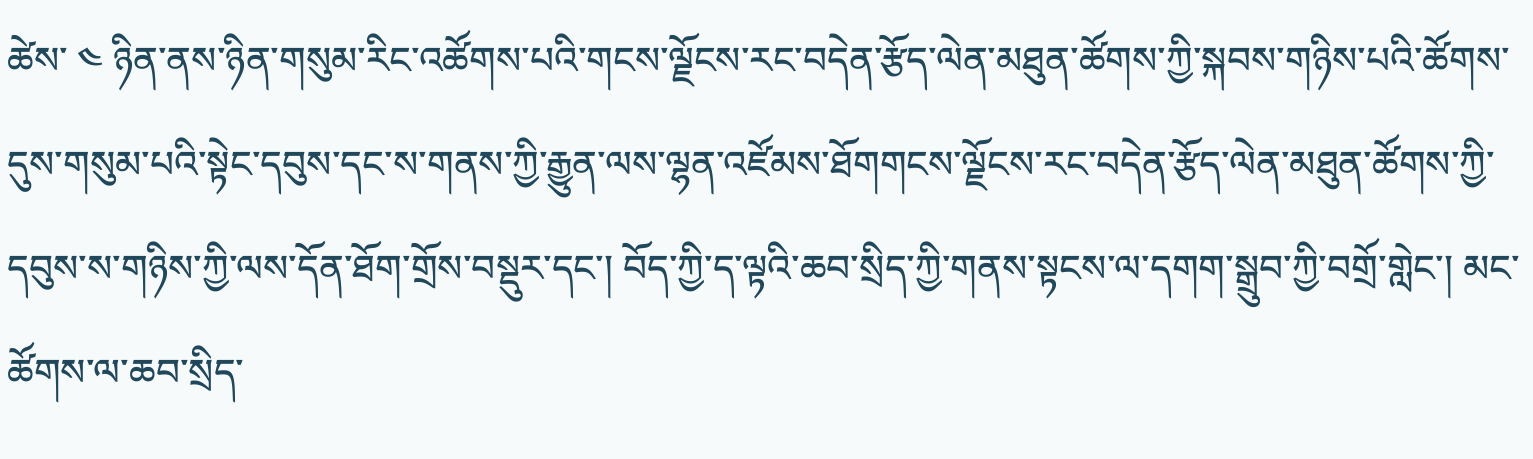ཚེས་ ༤ ཉིན་ནས་ཉིན་གསུམ་རིང་འཚོགས་པའི་གངས་ལྗོངས་རང་བདེན་རྩོད་ལེན་མཐུན་ཚོགས་ཀྱི་སྐབས་གཉིས་པའི་ཚོགས་དུས་གསུམ་པའི་སྟེང་དབུས་དང་ས་གནས་ཀྱི་རྒྱུན་ལས་ལྷན་འཛོམས་ཐོགགངས་ལྗོངས་རང་བདེན་རྩོད་ལེན་མཐུན་ཚོགས་ཀྱི་དབུས་ས་གཉིས་ཀྱི་ལས་དོན་ཐོག་གྲོས་བསྡུར་དང་། བོད་ཀྱི་ད་ལྟའི་ཆབ་སྲིད་ཀྱི་གནས་སྟངས་ལ་དགག་སྒྲུབ་ཀྱི་བགྲོ་གླེང་། མང་ཚོགས་ལ་ཆབ་སྲིད་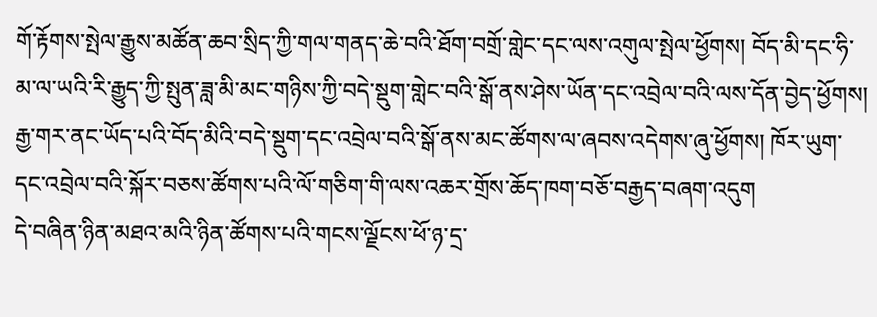གོ་རྟོགས་སྤེལ་རྒྱུས་མཚོན་ཆབ་སྲིད་ཀྱི་གལ་གནད་ཆེ་བའི་ཐོག་བགྲོ་གླེང་དང་ལས་འགུལ་སྤེལ་ཕྱོགས། བོད་མི་དང་ཧི་མ་ལ་ཡའི་རི་རྒྱུད་ཀྱི་སྤུན་ཟླ་མི་མང་གཉིས་ཀྱི་བདེ་སྡུག་གླེང་བའི་སྒོ་ནས་ཤེས་ཡོན་དང་འབྲེལ་བའི་ལས་དོན་བྱེད་ཕྱོགས། རྒྱ་གར་ནང་ཡོད་པའི་བོད་མིའི་བདེ་སྡུག་དང་འབྲེལ་བའི་སྒོ་ནས་མང་ཚོགས་ལ་ཞབས་འདེགས་ཞུ་ཕྱོགས། ཁོར་ཡུག་དང་འབྲེལ་བའི་སྐོར་བཅས་ཚོགས་པའི་ལོ་གཅིག་གི་ལས་འཆར་གྲོས་ཆོད་ཁག་བཅོ་བརྒྱད་བཞག་འདུག
དེ་བཞིན་ཉིན་མཐའ་མའི་ཉིན་ཚོགས་པའི་གངས་ལྗོངས་ཕོ་ཉ་དྲ་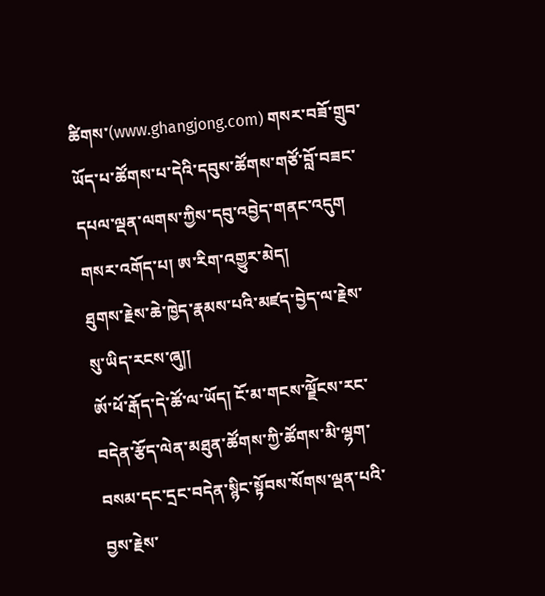ཚིགས་(www.ghangjong.com) གསར་བཟོ་གྲུབ་ཡོད་པ་ཚོགས་པ་དེའི་དབུས་ཚོགས་གཙོ་བློ་བཟང་དཔལ་ལྡན་ལགས་ཀྱིས་དབུ་འབྱེད་གནང་འདུག
གསར་འགོད་པ། ཨ་རིག་འགྱུར་མེད།
ཐུགས་རྗེས་ཆེ་ཁྱེད་རྣམས་པའི་མཛད་བྱེད་ལ་རྗེས་སུ་ཡིད་རངས་ཞུ།།
ཨོ་ཕོ་རྒོད་དེ་ཚོ་ལ་ཡོད། ངོ་མ་གངས་ལྗོེངས་རང་བདེན་རྩོད་ལེན་མཐུན་ཚོགས་ཀྱི་ཚོགས་མི་ལྷག་བསམ་དང་དྲང་བདེན་སྙིང་སྟོབས་སོགས་ལྡན་པའི་བྱས་རྗེས་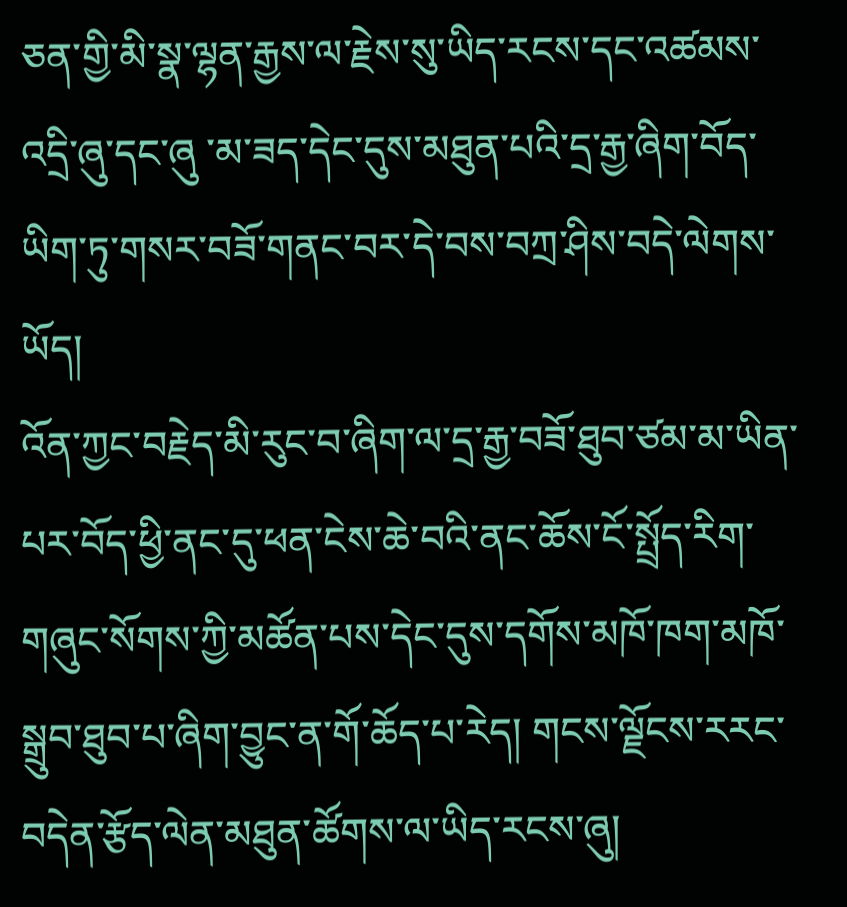ཅན་གྱི་མི་སྣ་ལྷན་རྒྱས་ལ་རྗེས་སུ་ཡིད་རངས་དང་འཚམས་འདྲི་ཞུ་དང་ཞུ ་མ་ཟད་དེང་དུས་མཐུན་པའི་དྲ་རྒྱ་ཞིག་བོད་ཡིག་ཏུ་གསར་བཟོ་གནང་བར་དེ་བས་བཀྲ་ཤིས་བདེ་ལེགས་ཡོད།
འོན་ཀྱང་བརྗེད་མི་རུང་བ་ཞིག་ལ་དྲ་རྒྱ་བཟོ་ཐུབ་ཙམ་མ་ཡིན་པར་བོད་ཕྱི་ནང་དུ་ཕན་ངེས་ཆེ་བའི་ནང་ཆོས་ངོ་སྤྲོད་རིག་གཞུང་སོགས་ཀྱི་མཚོན་པས་དེང་དུས་དགོས་མཁོ་ཁག་མཁོ་སྒྲུབ་ཐུབ་པ་ཞིག་བྱུང་ན་གོ་ཆོད་པ་རེད། གངས་ལྗོངས་རརང་བདེན་རྩོད་ལེན་མཐུན་ཚོགས་ལ་ཡིད་རངས་ཞུ།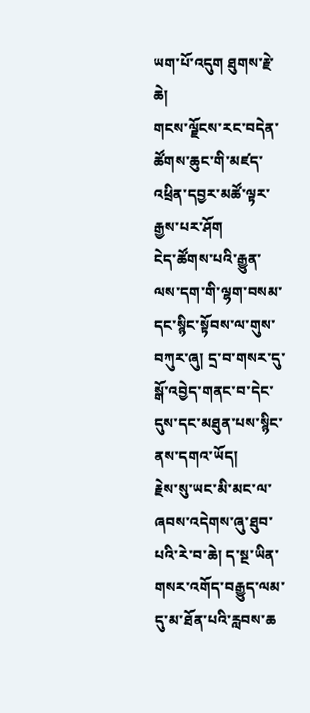ཡག་པོ་འདུག ཐུགས་རྗེ་ཆེ།
གངས་ལྗོངས་རང་བདེན་ཚོགས་ཆུང་གི་མཛད་འཕྲིན་དབྱར་མཚོ་ལྟར་རྒྱས་པར་ཤོག
ངེད་ཚོགས་པའི་རྒྱུན་ལས་དག་གི་ལྷག་བསམ་དང་སྙིང་སྟོབས་ལ་གུས་བཀུར་ཞུ། དྲ་བ་གསར་དུ་སྒོ་འབྱེད་གནང་བ་དེང་དུས་དང་མཐུན་པས་སྙིང་ནས་དགའ་ཡོད།
རྗེས་སུ་ཡང་མི་མང་ལ་ཞབས་འདེགས་ཞུ་ཐུབ་པའི་རེ་བ་ཆེ། ད་སྔ་ཡིན་གསར་འགོད་བརྒྱུད་ལམ་དུ་མ་ཐོན་པའི་རླབས་ཆ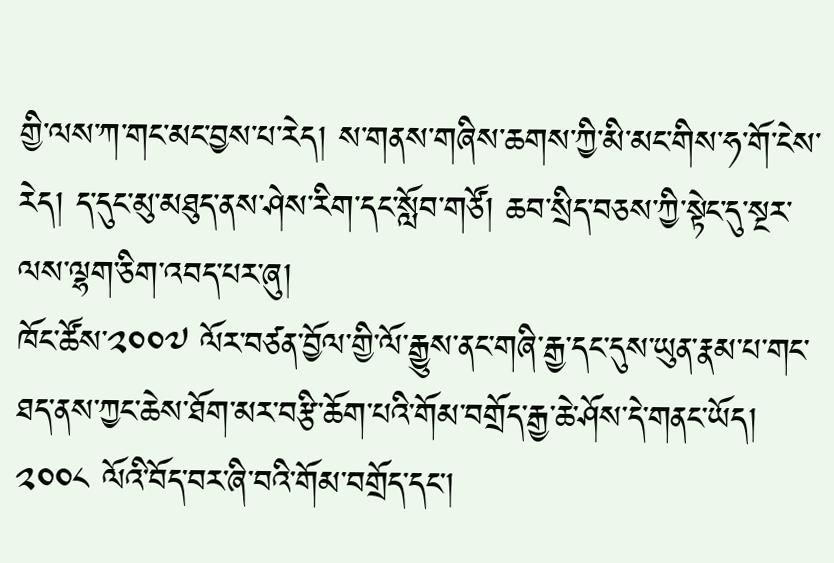གྱི་ལས་ཀ་གང་མང་བྱས་པ་རེད། ས་གནས་གཞིས་ཆགས་ཀྱི་མི་མང་གིས་ཧ་གོ་ངེས་རེད། ད་དུང་མུ་མཐུད་ནས་ཤེས་རིག་དང་སློབ་གཙོ། ཆབ་སྲིད་བཅས་ཀྱི་སྟེང་དུ་སྔར་ལས་ལྷག་ཅིག་འབད་པར་ཞུ།
ཁོང་ཚོས་༢༠༠༧ ལོར་བཙན་བྱོལ་གྱི་ལོ་རྒྱུས་ནང་གཞི་རྒྱ་དང་དུས་ཡུན་རྣམ་པ་གང་ཐད་ནས་ཀྱང་ཆེས་ཐོག་མར་བརྩི་ཆོག་པའི་གོམ་བགྲོད་རྒྱ་ཆེ་ཤོས་དེ་གནང་ཡོད།
༢༠༠༨ ལོའི་བོད་བར་ཞི་བའི་གོམ་བགྲོད་དང་།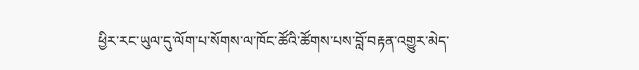ཕྱིར་རང་ཡུལ་དུ་ལོག་པ་སོགས་ལ་ཁོང་ཚོའི་ཚོགས་པས་བློ་བརྟན་འགྱུར་མེད་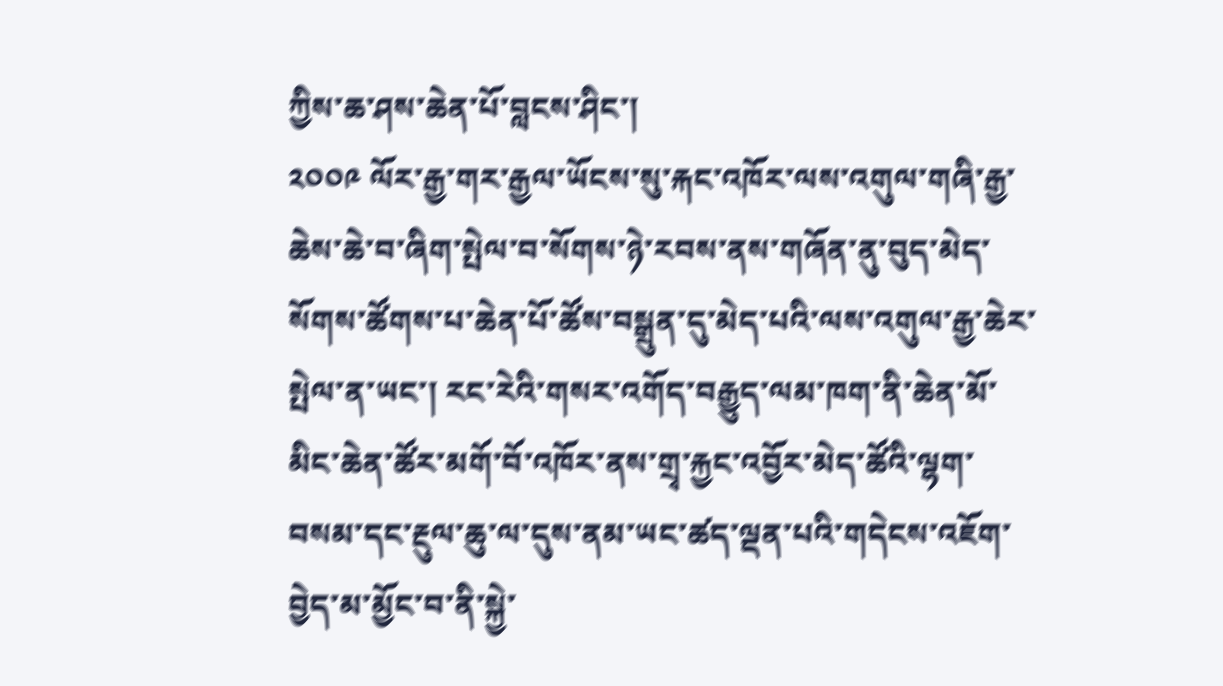ཀྱིས་ཆ་ཤས་ཆེན་པོ་བླངས་ཤིང་།
༢༠༠༩ ལོར་རྒྱ་གར་རྒྱལ་ཡོངས་སུ་རྐང་འཁོར་ལས་འགུལ་གཞི་རྒྱ་ཆེས་ཆེ་བ་ཞིག་སྤེལ་བ་སོགས་ཉེ་རབས་ནས་གཞོན་ནུ་བུད་མེད་སོགས་ཚོགས་པ་ཆེན་པོ་ཚོས་བསྒྲུན་དུ་མེད་པའི་ལས་འགུལ་རྒྱ་ཆེར་སྤེལ་ན་ཡང་། རང་རེའི་གསར་འགོད་བརྒྱུད་ལམ་ཁག་ནི་ཆེན་མོ་མིང་ཆེན་ཚོར་མགོ་བོ་འཁོར་ནས་གྲྭ་རྐྱང་འབྱོར་མེད་ཚོའི་ལྷག་བསམ་དང་རྔུལ་ཆུ་ལ་དུས་ནམ་ཡང་ཚད་ལྡན་པའི་གདེངས་འཇོག་བྱེད་མ་མྱོང་བ་ནི་སྐྱེ་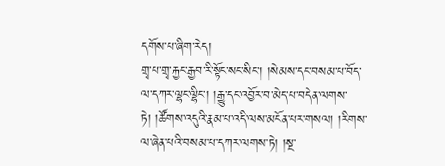དགོས་པ་ཞིག་རེད།
གྲྭ་པ་གྲྭ་རྐྱང་རྒྱབ་རི་སྟོང་སང་སིང་། །སེམས་དང་བསམ་པ་བོད་ལ་དཀར་ལྷང་ལྷིང་། །རྒྱུ་དང་འབྱོར་བ་མེད་པ་བདེན་ལགས་ཏེ། །ཚོགས་འདུའི་རྣམ་པ་འདི་ལས་མངོན་པར་གསལ། །རིགས་ལ་ཞེན་པའི་བསམ་པ་དཀར་ལགས་ཏེ། །སྔ་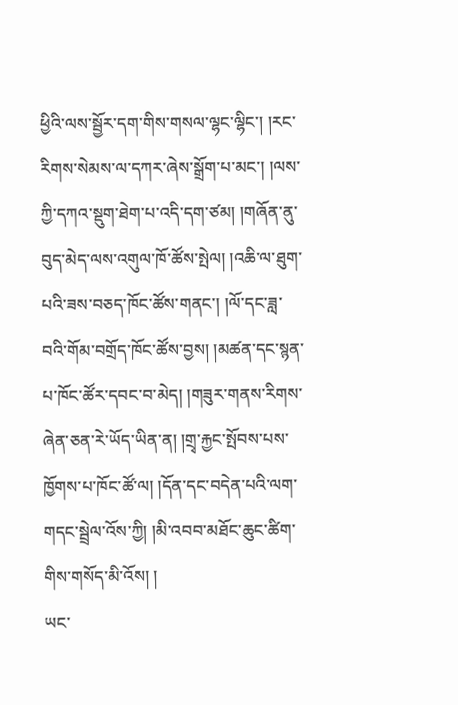ཕྱིའི་ལས་སྦྱོར་དག་གིས་གསལ་ལྷང་ལྷིང་། །རང་རིགས་སེམས་ལ་དཀར་ཞེས་སྒྲོག་པ་མང་། །ལས་ཀྱི་དཀའ་སྡུག་ཐེག་པ་འདི་དག་ཙམ། །གཞོན་ནུ་བུད་མེད་ལས་འགུལ་ཁོ་ཚོས་སྤེལ། །འཆི་ལ་ཐུག་པའི་ཟས་བཅད་ཁོང་ཚོས་གནང་། །ལོ་དང་ཟླ་བའི་གོམ་བགྲོད་ཁོང་ཚོས་བྱས། །མཚན་དང་སྙན་པ་ཁོང་ཚོར་དབང་བ་མེད། །གཟུར་གནས་རིགས་ཞེན་ཅན་རེ་ཡོད་ཡིན་ན། །གྲྭ་རྐྱང་སྤོབས་པས་ཁྱོགས་པ་ཁོང་ཚོ་ལ། །དོན་དང་བདེན་པའི་ལག་གདང་སྦྲེལ་འོས་ཀྱི། །མི་འབབ་མཐོང་ཆུང་ཚིག་གིས་གསོད་མི་འོས། །
ཡང་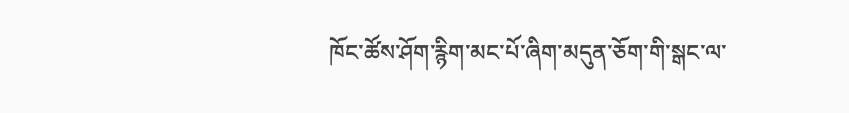ཁོང་ཚོས་ཤོག་རྙིག་མང་པོ་ཞིག་མདུན་ཅོག་གི་སྒང་ལ་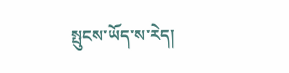སྤུངས་ཡོད་ས་རེད།